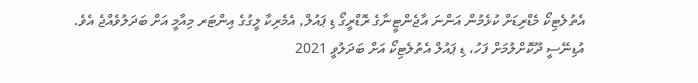އެތުލެޓިކޯ މެޑްރިޑަށް ކުޅެމުން އަންނަ އާޖެންޓީނާގެ ރޮޑްރީގޯ ޑި ޕައުލް, އެމެރިކާ ލީގުގެ އިންޓަރ މިއާމީ އަށް ބަދަލުވެއްޖެ އެވެ.
އުޑިނޭސީ ދޫކޮށްލުމަށް ފަހު، ޑި ޕައުލް އެތުލެޓިކޯ އަށް ބަދަލުވީ 2021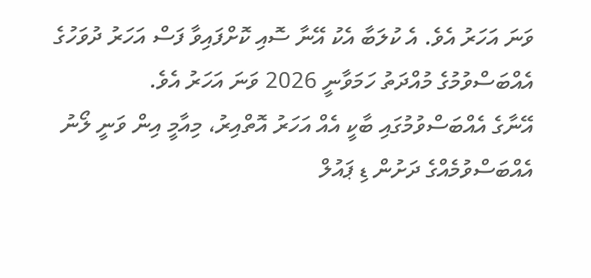ވަނަ އަހަރު އެވެ. އެ ކުލަބާ އެކު އޭނާ ސޮއި ކޮށްފައިވާ ފަސް އަހަރު ދުވަހުގެ އެއްބަސްވުމުގެ މުއްދަތު ހަމަވާނީ 2026 ވަނަ އަހަރު އެވެ.
އޭނާގެ އެއްބަސްވުމުގައި ބާކީ އެއް އަހަރު އޮތްއިރު، މިއާމީ އިން ވަނީ ލޯނު އެއްބަސްވުމެއްގެ ދަށުން ޑި ޕައުލް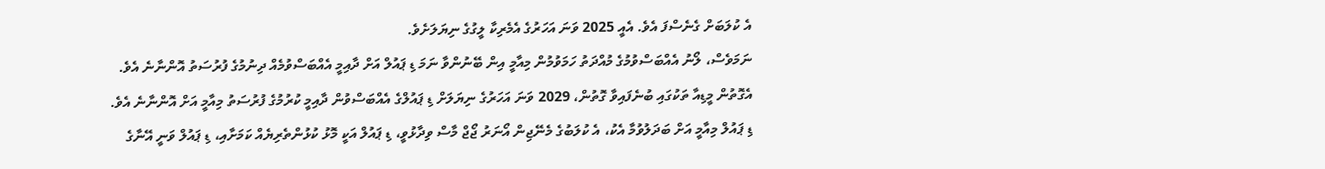އެ ކުލަބަށް ގެނެސްފަ އެވެ. އެއީ 2025 ވަނަ އަހަރުގެ އެމެރިކާ ލީގުގެ ނިޔަލަށެވެ.
ނަމަވެސް، ލޯނު އެއްބަސްވުމުގެ މުއްދަތު ހަމަވުމުން މިއާމީ އިން ބޭނުންވާ ނަމަ ޑި ޕައުލް އަށް ދާއިމީ އެއްބަސްވުމެއް ދިނުމުގެ ފުރުސަތު އޮންނާނެ އެވެ. އެގޮތުން މީޑިއާ ތަކުގައި ބުނެފައިވާ ގޮތުން، 2029 ވަނަ އަހަރުގެ ނިޔަލަށް ޑި ޕައުލްގެ އެއްބަސްވުން ދާއިމީ ކުރުމުގެ ފުރުސަތު މިއާމީ އަށް އޮންނާނެ އެވެ.
ޑި ޕައުލް މިއާމީ އަށް ބަދަލުވުމާ އެކު، އެ ކުލަބުގެ މެނޭޖިން އޯނަރު ޖޯޖް މާސް ވިދާޅުވީ، ޑި ޕައުލް އަކީ މޮޅު ކުޅުންތެރިޔެއް ކަމަށާއި، ޑި ޕައުލް ވަނީ އޭނާގެ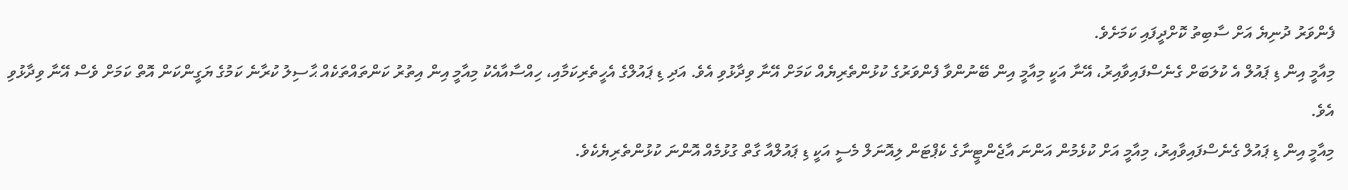ފެންވަރު ދުނިޔެ އަށް ސާބިތު ކޮށްދީފައި ކަމަށެވެ.
މިއާމީ އިން ޑި ޕައުލް އެ ކުލަބަށް ގެނެސްފައިވާއިރު، އޭނާ އަކީ މިއާމީ އިން ބޭނުންވާ ފެންވަރުގެ ކުޅުންތެރިޔެއް ކަމަށް އޭނާ ވިދާޅުވި އެވެ. އަދި ޑި ޕައުލްގެ އެހީތެރިކަމާއި، ހިއްސާއާއެކު މިއާމީ އިން އިތުރު ކަންތައްތަކެއް ޙާސިލު ކުރާނެ ކަމުގެ ޔަގީންކަން އޮތް ކަމަށް ވެސް އޭނާ ވިދާޅުވި އެވެ.
މިއާމީ އިން ޑި ޕައުލް ގެނެސްފައިވާއިރު، މިއާމީ އަށް ކުޅެމުން އަންނަ އާޖެންޓީނާގެ ކެޕްޓަން ލިއޮނަލް މެސީ އަކީ ޑި ޕައުލްއާ ގާތް ގުޅުމެއް އޮންނަ ކުޅުންތެރިޔެކެވެ.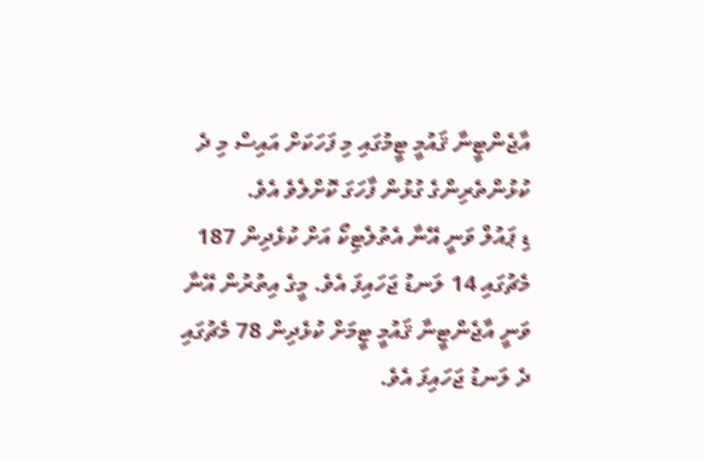އާޖެންޓީނާ ޤައުމީ ޓީމުގައި މި ފަހަކަށް އައިސް މި ދެ ކުޅުންތެރިންގެ ގުޅުން ފާހަގަ ކޮށްލެވެ އެވެ.
ޑި ޕައުލް ވަނީ އޭނާ އެތުލެޓިކޯ އަށް ކުޅެދިން 187 މެޗުގައި 14 ލަނޑު ޖަހައިފަ އެވެ. މީގެ އިތުރުން އޭނާ ވަނީ އާޖެންޓީނާ ޤައުމީ ޓީމަށް ކުޅެދިން 78 މެޗުގައި ދެ ލަނޑު ޖަހައިފަ އެވެ.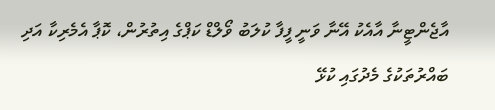އާޖެންޓީނާ އާއެކު އޭނާ ވަނީ ފީފާ ކުލަބު ވޯލްޑް ކަޕްގެ އިތުރުން، ކޮޕާ އެމެރިކާ އަދި ބައްރުތަކުގެ މެދުގައި ކުޅޭ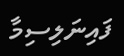ފައިނަލިސިމާ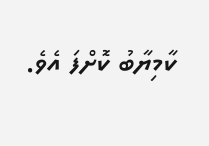ކާމިޔާބު ކޮށްފަ އެވެ.